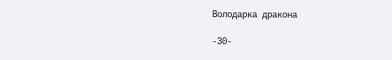Володарка дракона

-30-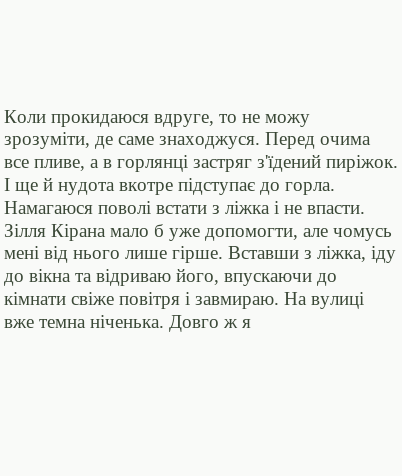Коли прокидаюся вдруге, то не можу зрозуміти, де саме знаходжуся. Перед очима все пливе, а в горлянці застряг з'їдений пиріжок. І ще й нудота вкотре підступає до горла. Намагаюся поволі встати з ліжка і не впасти. Зілля Кірана мало б уже допомогти, але чомусь мені від нього лише гірше. Вставши з ліжка, іду до вікна та відриваю його, впускаючи до кімнати свіже повітря і завмираю. На вулиці вже темна ніченька. Довго ж я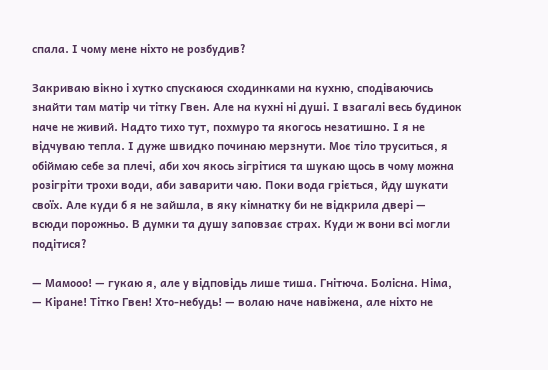спала. І чому мене ніхто не розбудив?

Закриваю вікно і хутко спускаюся сходинками на кухню, сподіваючись знайти там матір чи тітку Гвен. Але на кухні ні душі. І взагалі весь будинок наче не живий. Надто тихо тут, похмуро та якогось незатишно. І я не відчуваю тепла. І дуже швидко починаю мерзнути. Моє тіло труситься, я обіймаю себе за плечі, аби хоч якось зігрітися та шукаю щось в чому можна розігріти трохи води, аби заварити чаю. Поки вода гріється, йду шукати своїх. Але куди б я не зайшла, в яку кімнатку би не відкрила двері — всюди порожньо. В думки та душу заповзає страх. Куди ж вони всі могли подітися?

— Мамооо! — гукаю я, але у відповідь лише тиша. Гнітюча. Болісна. Німа, — Кіране! Тітко Гвен! Хто-небудь! — волаю наче навіжена, але ніхто не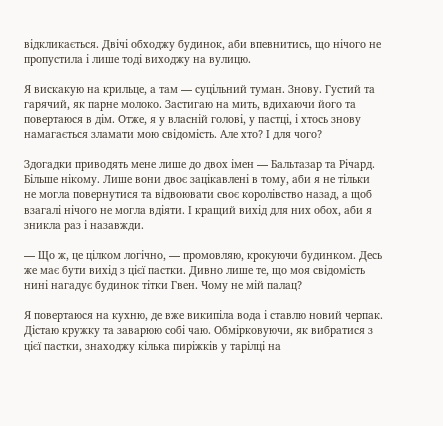відкликається. Двічі обходжу будинок, аби впевнитись, що нічого не пропустила і лише тоді виходжу на вулицю.

Я вискакую на крильце, а там — суцільний туман. Знову. Густий та гарячий, як парне молоко. Застигаю на мить, вдихаючи його та повертаюся в дім. Отже, я у власній голові, у пастці, і хтось знову намагається зламати мою свідомість. Але хто? І для чого?

Здогадки приводять мене лише до двох імен — Бальтазар та Річард. Більше нікому. Лише вони двоє зацікавлені в тому, аби я не тільки не могла повернутися та відвоювати своє королівство назад, а щоб взагалі нічого не могла вдіяти. І кращий вихід для них обох, аби я зникла раз і назавжди.

— Що ж, це цілком логічно, — промовляю, крокуючи будинком. Десь же має бути вихід з цієї пастки. Дивно лише те, що моя свідомість нині нагадує будинок тітки Гвен. Чому не мій палац?

Я повертаюся на кухню, де вже википіла вода і ставлю новий черпак. Дістаю кружку та заварюю собі чаю. Обмірковуючи, як вибратися з цієї пастки, знаходжу кілька пиріжків у тарілці на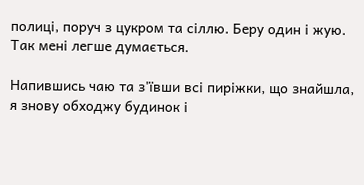полиці, поруч з цукром та сіллю. Беру один і жую. Так мені легше думається.

Напившись чаю та з'ївши всі пиріжки, що знайшла, я знову обходжу будинок і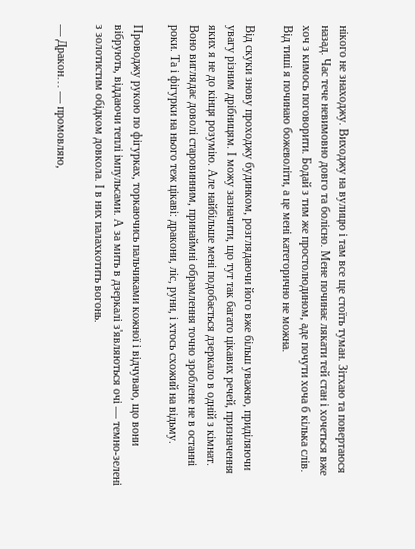нікого не знаходжу. Виходжу на вулицю і там все ще стоїть туман. Зітхаю та повертаюся назад. Час тече невимовно довго та болісно. Мене починає лякати тей стан і хочеться вже хоч з кимось поговорити. Бодай з тим же простолюдином, аде почути хоча б кілька слів. Від тиші я починаю божеволіти, а це мені категорично не можна.

Від скуки знову проходжу будинком, розглядаючи його вже більш уважно, приділяючи увагу різним дрібницям. І можу зазначити, що тут так багато цікавих речей, призначення яких я не до кінця розумію. Але найбільше мені подобається дзеркало в одній з кімнат. Воно виглядає доволі старовинним, принаймні обрамлення точно зроблене не в останні роки. Та і фігурки на нього теж цікаві: дракони, ліс, руни, і хтось схожий на відьму.

Проводжу рукою по фігурках, торкаючись пальчиками кожної і відчуваю, що вони вібрують, віддаючи теплі імпульсами. А за мить в дзеркалі з'являються очі — темно-зелені з золотистим обідком довкола. І в них палахкотить вогонь.

— Дракон… — промовляю,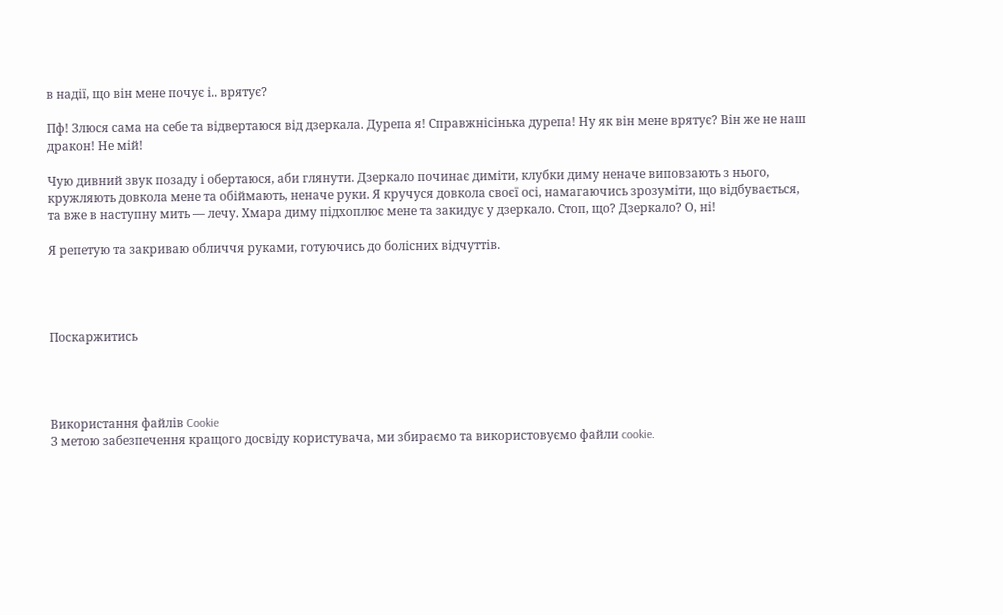в надії, що він мене почує і.. врятує?

Пф! Злюся сама на себе та відвертаюся від дзеркала. Дурепа я! Справжнісінька дурепа! Ну як він мене врятує? Він же не наш дракон! Не мій!

Чую дивний звук позаду і обертаюся, аби глянути. Дзеркало починає диміти, клубки диму неначе виповзають з нього, кружляють довкола мене та обіймають, неначе руки. Я кручуся довкола своєї осі, намагаючись зрозуміти, що відбувається, та вже в наступну мить — лечу. Хмара диму підхоплює мене та закидує у дзеркало. Стоп, що? Дзеркало? О, ні!

Я репетую та закриваю обличчя руками, готуючись до болісних відчуттів.




Поскаржитись




Використання файлів Cookie
З метою забезпечення кращого досвіду користувача, ми збираємо та використовуємо файли cookie.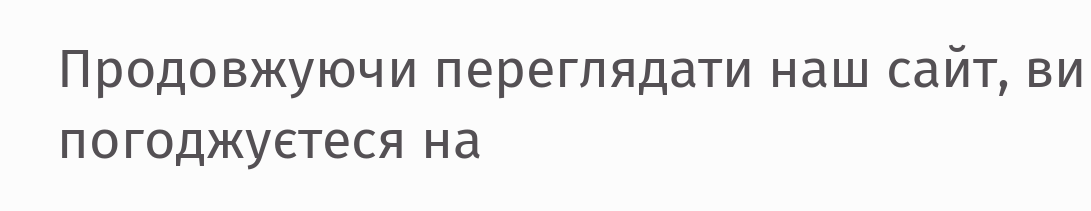Продовжуючи переглядати наш сайт, ви погоджуєтеся на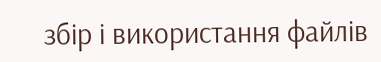збір і використання файлів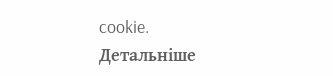cookie.
Детальніше